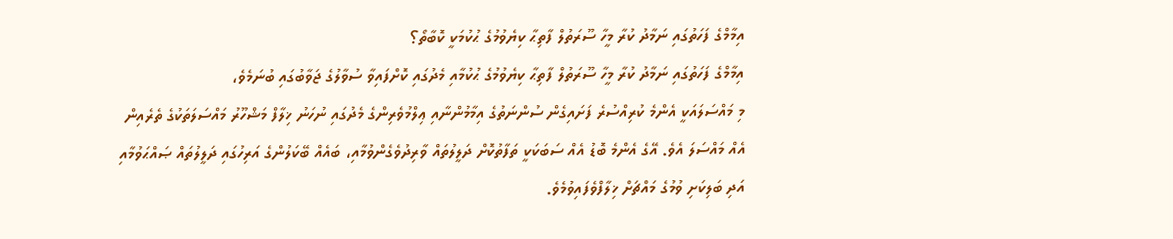އިމާމްގެ ފަހަތުގައި ނަމާދު ކުރާ މީހާ ސޫރަތުލް ފާތިޙާ ކިޔެވުމުގެ ޙުކުމަކީ ކޮބާތޯ؟
އިމާމްގެ ފަހަތުގައި ނަމާދު ކުރާ މީހާ ސޫރަތުލް ފާތިޙާ ކިޔެވުމުގެ ޙުކުމާއި މެދުގައި ކޮށްފައިވާ ސުވާލުގެ ޖަވާބުގައި ބުނަމެވެ،
މި މައްސަލައަކީ އެންމެ ކުރިއްސުރެ ފަށައިގެން ސުންނަތުގެ އިމާމުންނާއި ޢިލްމުވެރިންގެ މެދުގައި ނުހަނު ޚިލާފް މަޝްހޫރު މައްސަލަތަކުގެ ތެރެއިން އެއް މައްސަލަ އެވެ. އޭގެ އެންމެ ބޮޑު އެއް ސަބަކަކީ ތަފާތުކޮށް ދަލީލުތައް ވާރިދުވެގެންވުމާއި، ބައެއް ބޭކަލުންގެ އަރިހުގައި ދަލީލުތައް ޞައްޙަވުމާއި އަދި ބަލިކަށި ވުމުގެ މައްޗަށް ޚިލާފްވެފައިވުމެވެ.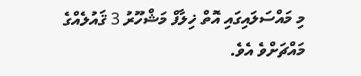މި މައްސަލައިގައި އޮތް ޚިލާފް މަޝްހޫރު 3 ޤައުލެއްގެ މައްޗަށްވެ އެވެ.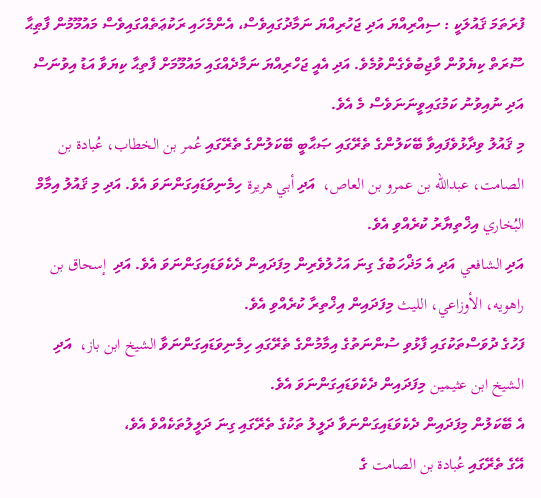ފުރަތަމަ ޤައުލަކީ : ސިއްރިއްޔަ އަދި ޖަހުރިއްޔަ ނަމާދުގައިވެސް، އެންމެހައި ރަކުޢަތެއްގައިވެސް މައުމޫމުން ފާޠިޙާ ސޫރަތް ކިޔެވުން ވާޖިބުވެގެންވުމެވެ. އަދި އެއީ ޖަހްރިއްޔަ ނަމާދެއްގައި މައުމޫމަށް ފާތިޙާ ކިޔަވާ އަޑު އިވުނަސް އަދި ނުއިވުނު ކަމުގައިވީނަނަވެސް މެ އެވެ.
މި ޤައުލު ވިދާޅުވެފައިވާ ބޭކަލުންގެ ތެރޭގައި ޞަޙާބީ ބޭކަލުންގެ ތެރޭގައި عُمر بن الخطاب، عُبادة بن الصامت، عبدالله بن عمرو بن العاص،  އަދި أبي هريرة ހިމެނިވަޑައިގަންނަވަ އެވެ. އަދި މި ޤައުލު އިމާމް البُخاري އިޚްތިޔާރު ކުރެއްވި އެވެ.
އަދި الشافعي އަދި އެ މަޛްހަބުގެ ގިނަ އަހުލުވެރިން މިފަދައިން ދެކެވަޑައިގަންނަވަ އެވެ. އަދި  إسحاق بن راهويه، الأوزاعي، الليث މިފަދައިން އިޚްތިރާ ކުރެއްވި އެވެ.
ފަހުގެ ދުވަސްތަކުގައި ފާޅުވި ސުންނަތުގެ އިމާމުންގެ ތެރޭގައި ހިމެނިވަޑައިގަންނަވާ الشيخ ابن باز،  އަދި الشيخ ابن عثيمين މިފަދައިން ދެކެވަޑައިގަންނަވަ އެވެ.
އެ ބޭކަލުން މިފަދައިން ދެކެވަޑައިގަންނަވާ ދަލީލު ތަކުގެ ތެރޭގައި ގިނަ ދަލީލުތަކެއްވެ އެވެ،
އޭގެ ތެރޭގައި عُبادة بن الصامت ގެ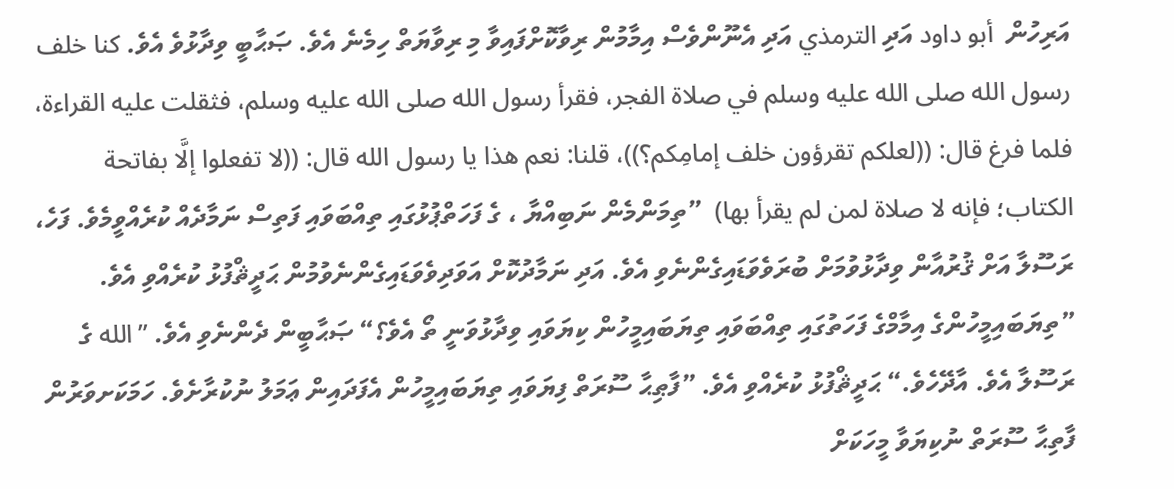އަރިހުން  أبو داود އަދި الترمذي އަދި އެނޫންވެސް އިމާމުން ރިވާކޮށްފައިވާ މި ރިވާޔަތް ހިމެނެ އެވެ. ޞަޙާބީ ވިދާޅުވެ އެވެ. كنا خلف رسول الله صلى الله عليه وسلم في صلاة الفجر، فقرأ رسول الله صلى الله عليه وسلم، فثقلت عليه القراءة، فلما فرغ قال: ((لعلكم تقرؤون خلف إمامِكم؟))، قلنا: نعم هذا يا رسول الله قال: ((لا تفعلوا إلَّا بفاتحة الكتاب؛ فإنه لا صلاة لمن لم يقرأ بها)  ”ތިމަންމެން ނަބިއްޔާ ، ގެ ފަހަތްޕުޅުގައި ތިއްބަވައި ފަތިސް ނަމާދެއް ކުރެއްވީމެވެ. ފަހެ، ރަސޫލާ އަށް ޤުރުއާން ވިދާޅުވުމަށް ބުރަވެވަޑައިގެންނެވި އެވެ. އަދި ނަމާދުކޮށް އަވަދިވެވަޑައިގެންނެވުމުން ޙަދީޘްފުޅު ކުރެއްވި އެވެ. ”ތިޔަބައިމީހުންގެ އިމާމްގެ ފަހަތުގައި ތިއްބަވައި ތިޔަބައިމީހުން ކިޔަވައި ވިދާޅުވަނީ ތޯ އެވެ؟“ ޞަޙާބީން ދެންނެވި އެވެ. ”الله ގެ ރަސޫލާ އެވެ. އާދޭހެވެ.“ ޙަދީޘްފުޅު ކުރެއްވި އެވެ. ”ފާޠިޙާ ސޫރަތް ފިޔަވައި ތިޔަބައިމީހުން އެފަދައިން ޢަމަލު ނުކުރާށެވެ. ހަމަކަށވަރުން ފާތިޙާ ސޫރަތް ނުކިޔަވާ މީހަކަށް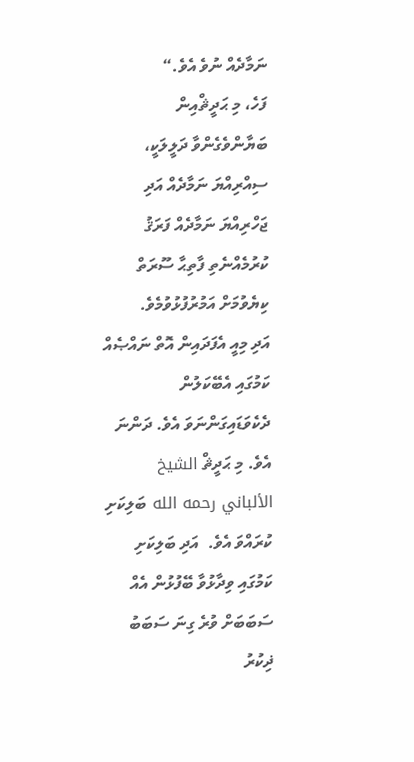ނަމާދެއް ނުވެ އެވެ.“
ފަހެ، މި ޙަދީޘްއިން ބަޔާންވެގެންވާ ދަލީލަކީ، ސިއްރިއްޔަ ނަމާދެއް އަދި ޖަހްރިއްޔަ ނަމާދެއް ފަރަޤު ކުރުމެއްނެތި ފާތިޙާ ސޫރަތް ކިޔެވުމަށް އަމުރުފުޅުވުމެވެ.
އަދި މިއީ އެފަދައިން އޮތް ނައްޞެއް ކަމުގައި އެބޭކަލުން ދެކެވަޑައިގަންނަވަ އެވެ. ދަންނަ އެވެ. މި ޙަދީޘް الشيخ الألباني رحمه الله ބަލިކަށި ކުރައްވަ އެވެ.  އަދި ބަލިކަށި ކަމުގައި ވިދާޅުވާ ބޭފުޅުން އެއް ސަބަބަށް ވުރެ ގިނަ ސަބަބު ޛިކުރު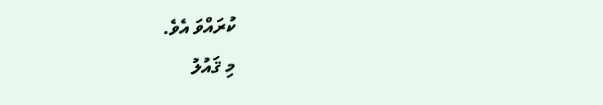ކުރައްވަ އެވެ.
މި ޤައުލު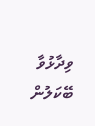ވިދާޅުވާ ބޭކަލުން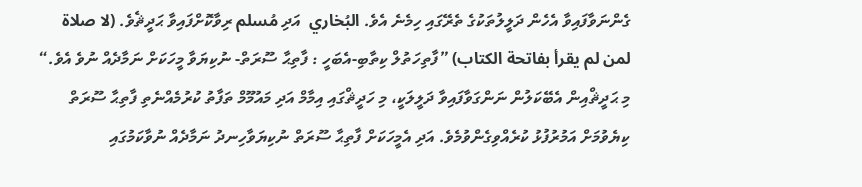ގެންނަވާފައިވާ އެހެން ދަލީލުތަކުގެ ތެރޭގައި ހިމެނެ އެވެ. البُخاري  އަދި مُسلم ރިވާކޮށްފައިވާ ޙަދީޘެވެ. (لا صلاة لمن لم يقرأ بفاتحة الكتاب) ”ފާތިހަތުލް ކިތާބި-އެބަހީ : ފާތިޙާ ސޫރަތް- ނުކިޔަވާ މީހަކަށް ނަމާދެއް ނުވެ އެވެ.“
މި ޙަދީޘްއިން އެބޭކަލުން ނަންގަވާފައިވާ ދަލީލަކީ، މި ހަދީޘްގައި އިމާމް އަދި މައުމޫމް ތަފާތު ކުރުމެއްނެތި ފާތިޙާ ސޫރަތް ކިޔެވުމަށް އަމުރުފުޅު ކުރެއްވިގެންވުމެވެ. އަދި އެމީހަކަށް ފާތިޙާ ސޫރަތް ނުކިޔަވާހިނދު ނަމާދެއް ނުވާކަމުގައި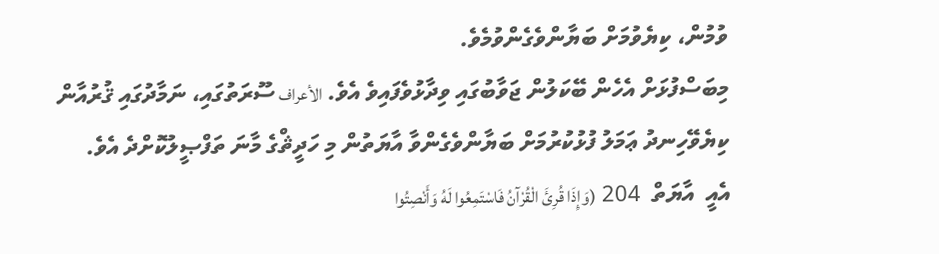ވުމުން، ކިޔެވުމަށް ބަޔާންވެގެންވުމެވެ.
މިބަސްފުޅަށް އެހެން ބޭކަލުން ޖަވާބުގައި ވިދާޅުވެފައިވެ އެވެ. الأعراف ސޫރަތުގައި، ނަމާދުގައި ޤުރުއާން ކިޔެވޭހިނދު ޢަމަލު ފުޅުކުރުމަށް ބަޔާންވެގެންވާ އާޔަތުން މި ހަދީޘްގެ މާނަ ތަފްޞީލުކޮށްދެ އެވެ.
އެއީ  އާޔަތް  204 (وَإِذَا قُرِئَ الْقُرْآنُ فَاسْتَمِعُوا لَهُ وَأَنْصِتُوا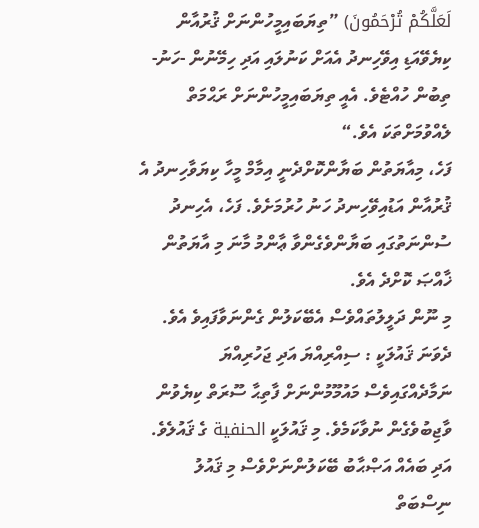لَعَلَّكُمْ تُرْحَمُونَ) ”ތިޔަބައިމީހުންނަށް ޤުރުއާން ކިޔެވޭއަޑި އިވޭހިނދު އެއަށް ކަނުލައި އަދި ހިމޭނުން -ހަނު- ތިބުން ހުއްޓެވެ. އެއީ ތިޔަބައިމީހުންނަށް ރަޙްމަތް ލެއްވުމަށްތަކަ އެވެ.“
ފަހެ، މިއާޔަތުން ބަޔާންކޮށްދެނީ އިމާމް މީހާ ކިޔަވާހިނދު އެ ޤުރުއާން އަޑުއިވޭހިނދު ހަނު ހުރުމަށެވެ. ފަހެ، އެހިނދު ސުންނަތުގައި ބަޔާންވެގެންވާ ޢާންމު މާނަ މި އާޔަތުން ޚާއްޞަ ކޮށްދެ އެވެ.
މި ނޫން ދަލީލުތައްވެސް އެބޭކަލުން ގެންނަވާފައިވެ އެވެ.
ދެވަނަ ޤައުލަކީ : ސިއްރިއްޔަ އަދި ޖަހުރިއްޔަ ނަމާދެއްގައިވެސް މައުމޫމުންނަށް ފާތިޙާ ސޫރަތް ކިޔެވުން ވާޖިބުވެގެން ނުވާކަމެވެ. މި ޤައުލަކީ الحنفية ގެ ޤައުލެވެ. އަދި ބައެއް އަޞްޙާބު ބޭކަލުންނަށްވެސް މި ޤައުލު ނިސްބަތް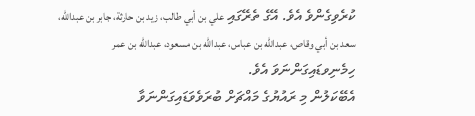ކުރެވިގެންވެ އެވެ. އޭގެ ތެރޭގައި علي بن أبي طالب، زيد بن حارثة، جابر بن عبدالله، سعد بن أبي وقاص، عبدالله بن عباس، عبدالله بن مسعود، عبدالله بن عمر  ހިމެނިވޑައިގަންނަވަ އެވެ.
އެބޭކަލުން މި ރައުޔުގެ މައްޗަށް ބުރަވެވަޑައިގަންނަވާ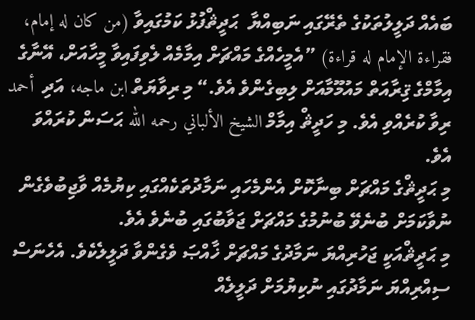ބައެއް ދަލީލުތަކުގެ ތެރޭގައި ނަބިއްޔާ  ޙަދީޘްފުޅު ކަމުގައިވާ (من كان له إمام، فقراءة الإمام له قراءة) ”އެމީހެއްގެ މައްޗަށް އިމާމެއް ލެވިފައިވާ މީހާއަށް، އޭނާގެ އިމާމްގެ ޤިރާއަތް މައުމޫމާއަށް ލިބިގެންވެ އެވެ.“ މި ރިވާޔަތް ابن ماجه، އަދި  أحمد ރިވާ ކުރެއްވި އެވެ. މި ހަދީޘް އިމާމް الشيخ الألباني رحمه الله ޙަސަން ކުރައްވަ އެވެ.
މި ޙަދީޘްގެ މައްޗަށް ބިނާކޮށް އެންމެހައި ނަމާދުތަކެއްގައި ކިޔުމެއް ވާޖިބުވެގެން ނުވާކަމަށް ބުނެވޭ ބުނުމުގެ މައްޗަށް ޖަވާބުގައި ބުނެވެ އެވެ.
މި ޙަދީޘްއަކީ ޖަހުރިއްޔަ ނަމާދުގެ މައްޗަށް ޚާއްޞަ ވެގެންވާ ދަލީލެކެވެ. އެހެނަސް ސިއްރިއްޔަ ނަމާދުގައި ނުކިޔުމަށް ދަލީލެއް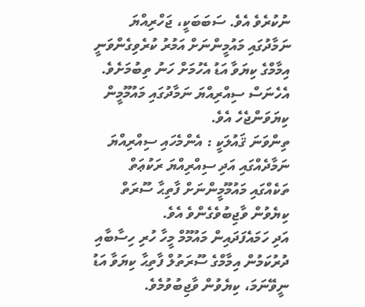ނުކުރެވެ އެވެ. ސަބަބަކީ، ޖަހްރިއްޔަ ނަމާދުގައި މައުމީންނަށް އަމުރު ކުރެވިގެންވަނީ އިމާމްގެ ކިޔަވާ އަޑު އެހުމަށް ހަނު ތިބުމަށެވެ. އެހެނަސް ސިއްރިއްޔަ ނަމާދުގައި މައުމޫމީން ކިޔަވަންޖެހެ އެވެ.
ތިންވަނަ ޤައުލަކީ : އެންމެހައި ސިއްރިއްޔަ ނަމާދެއްގައި އަދި ސިއްރިއްޔަ ރަކުޢަތް ތަކެއްގައި މައުމޫމީންނަށް ފާތިޙާ ސޫރަތް ކިޔެވުން ވާޖިބުވެގެންވެ އެވެ.
އަދި ހަމައެފަދައިން މައުމޫމް މީހާ ހުރި ހިސާބާއި ދުރުކަމުން އިމާމްގެ ސޫރަތުލް ފާތިޙާ ކިޔަވާ އަޑު ނީވޭނަމަ، ކިޔެވުން ވާޖިބުވުމެވެ.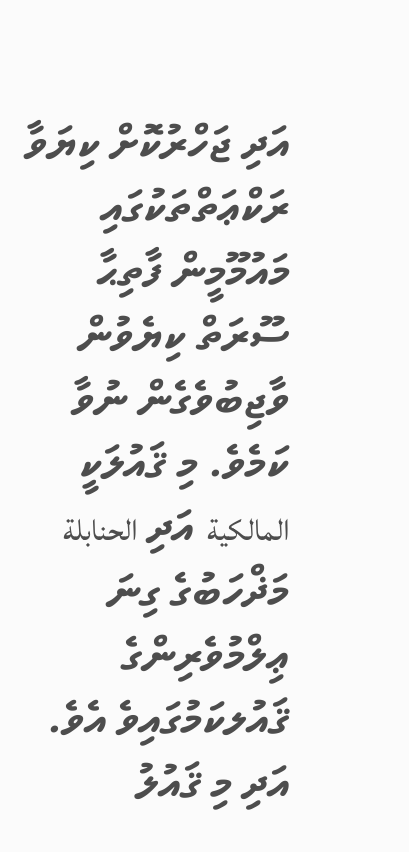އަދި ޖަހްރުކޮށް ކިޔަވާ ރަކްޢަތްތަކުގައި މައުމޫމީން ފާތިޙާ ސޫރަތް ކިޔެވުން ވާޖިބުވެގެން ނުވާ ކަމެވެ. މި ޤައުލަކީ المالكية  އަދި الحنابلة މަޛްހަބުގެ ގިނަ ޢިލްމުވެރިންގެ ޤައުލކަމުގައިވެ އެވެ. އަދި މި ޤައުލު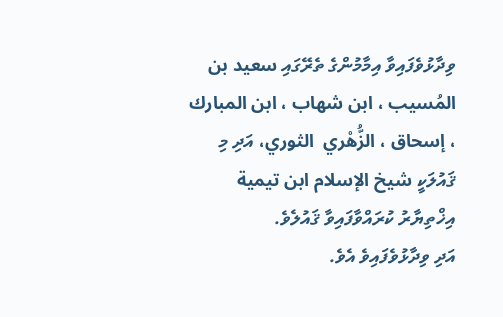ވިދާޅުވެފައިވާ އިމާމުންގެ ތެރޭގައި سعيد بن المُسيب ، ابن شهاب ، ابن المبارك ، إسحاق ، الزُّهْري  الثوري، އަދި މި ޤައުލަކީ شيخ الإسلام ابن تيمية އިޚްތިޔާރު ކުރައްވާފައިވާ ޤައުލެވެ.
އަދި ވިދާޅުވެފައިވެ އެވެ.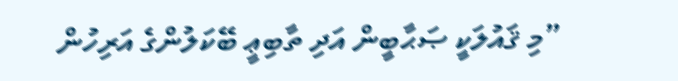”މި ޤައުލަކީ ޞަޙާބީން އަދި ތާބިޢީ ބޭކަލުންގެ އަރިހުން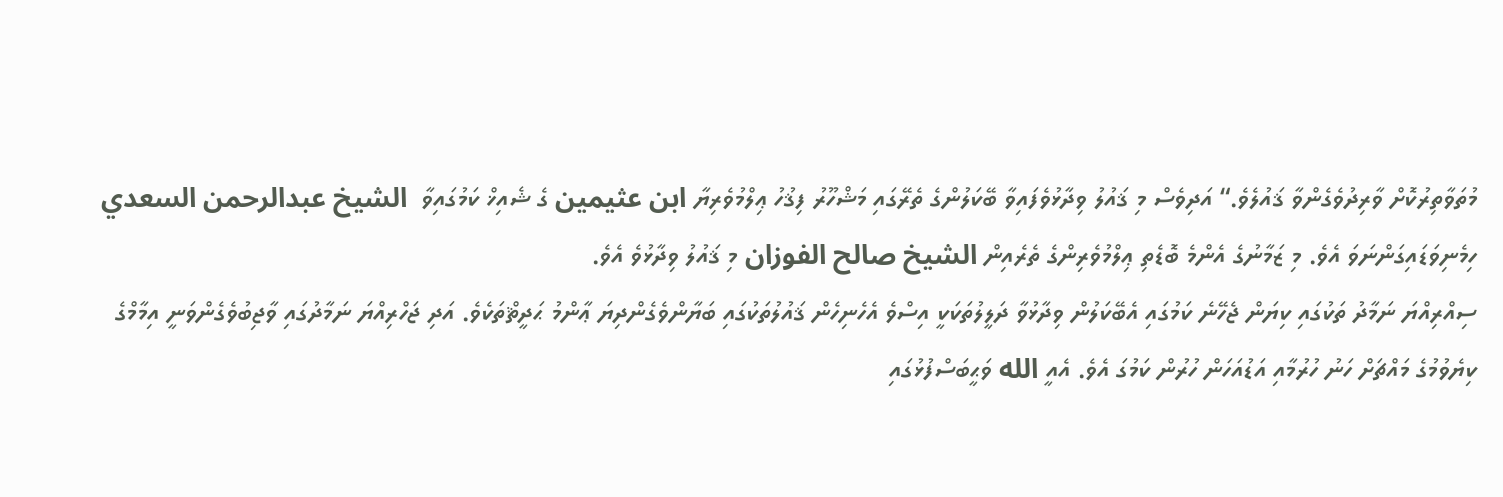މުތަވާތިރުކޮށް ވާރިދުވެގެންވާ ޤައުލެވެ.“ އަދިވެސް މި ޤައުލު ވިދާޅުވެފައިވާ ބޭކަލުންގެ ތެރޭގައި މަޝްހޫރު ފިޤުހު ޢިލްމުވެރިޔާ ابن عثيمين ގެ ޝެއިޚް ކަމުގައިވާ  الشيخ عبدالرحمن السعدي ހިމެނިވަޑައިގަންނަވަ އެވެ. މި ޒަމާނުގެ އެންމެ ބޮޑެތި ޢިލްމުވެރިންގެ ތެރެއިން الشيخ صالح الفوزان މި ޤައުލު ވިދާޅުވެ އެވެ.
ސިއްރިއްޔަ ނަމާދު ތަކުގައި ކިޔަން ޖެހޭނެ ކަމުގައި އެބޭކަލުން ވިދާޅުވާ ދަލީލުތަކަކީ އިސްވެ އެހެނިހެން ޤައުލުތަކުގައި ބަޔާންވެގެންދިޔަ ޢާންމު ޙަދީޘްތަކެވެ. އަދި ޖަހްރިއްޔަ ނަމާދުގައި ވާޖިބުވެގެންވަނީ އިމާމްގެ ކިޔެވުމުގެ މައްޗަށް ހަނު ހުރުމާއި އަޑުއަހަން ހުރުން ކަމުގަ އެވެ. އެއީ الله ވަޙީބަސްފުޅުގައި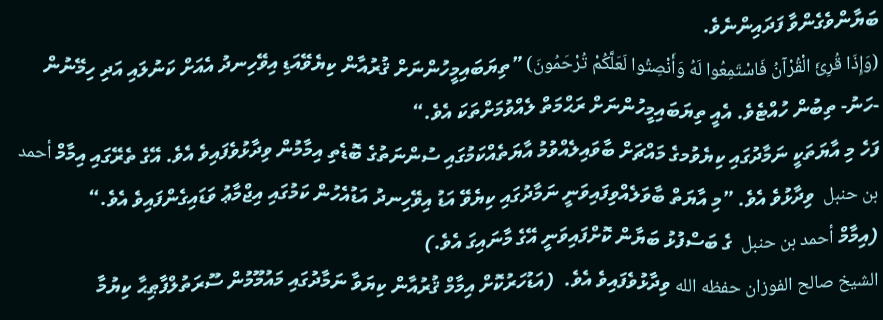ބަޔާންވެގެންވާ ފަދައިންނެވެ.
(وَإِذَا قُرِئَ الْقُرْآنُ فَاسْتَمِعُوا لَهُ وَأَنْصِتُوا لَعَلَّكُمْ تُرْحَمُونَ) ”ތިޔަބައިމީހުންނަށް ޤުރުއާން ކިޔެވޭއަޑި އިވޭހިނދު އެއަށް ކަނުލައި އަދި ހިމޭނުން -ހަނު- ތިބުން ހުއްޓެވެ. އެއީ ތިޔަބައިމީހުންނަށް ރަޙްމަތް ލެއްވުމަށްތަކަ އެވެ.“
ފަހެ މި އާޔަތަކީ ނަމާދުގައި ކިޔެވުމގެ މައްޗަށް ބާވައިލެއްވުމު އާޔަތެއްކަމުގައި ސުންނަތުގެ ބޮޑެތި އިމާމުން ވިދާޅުވެފައިވެ އެވެ. އޭގެ ތެރޭގައި އިމާމް أحمد بن حنبل  ވިދާޅުވެ އެވެ. ”މި އާޔަތް ބާވަލެއްވިފައިވަނީ ނަމާދުގައި ކިޔެވޭ އަޑު އިވޭހިނދު އަޑުއެހުން ކަމުގައި އިޖްމާޢު ވަޑައިގެންފައިވެ އެވެ.“
(އިމާމް أحمد بن حنبل  ގެ ބަސްފުޅު ބަޔާން ކޮށްފައިވަނީ އޭގެ މާނައިގަ އެވެ.)
الشيخ صالح الفوزان حفظه الله ވިދާޅުވެފައިވެ އެވެ.  (އަޑުހަރުކޮށް އިމާމް ޤުރުއާން ކިޔަވާ ނަމާދުގައި މައުމޫމުން ސޫރަތުލްފާޠިޙާ ކިޔުމާ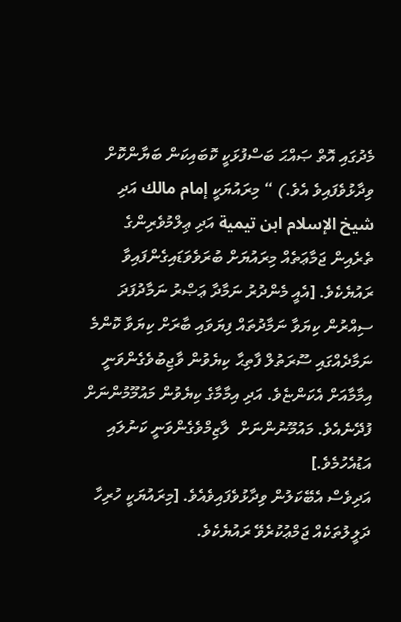މެދުގައި އޮތް ޞައްޙަ ބަސްފުޅަކީ ކޮބައިކަން ބަޔާންކޮށް ވިދާޅުވެފައިވެ އެވެ.) “ މިރައުޔަކީ إمام مالك އަދި شيخ الإسلام ابن تيمية އަދި ޢިލްމުވެރިންގެ ތެރެއިން ޖަމާޢަތެއް މިރައުޔަށް ބުރަވެވަޑައިގެންފައިވާ ރައުޔެކެވެ. [އެއީ މެންދުރު ނަމާދާ ޢަޞްރު ނަމާދުފަދަ ސިއްރުން ކިޔަވާ ނަމާދުތައް ފިޔަވައި ބާރަށް ކިޔަވާ ކޮންމެ ނަމާދެއްގައި ސޫރަތުލް ފާތިޙާ ކިޔެވުން ވާޖިބުވެގެންވަނީ އިމާމާއަށް އެކަންޏެވެ. އަދި އިމާމާގެ ކިޔެވުން މައުމޫމުންނަށް ފުދޭނެއެވެ. މައުމޫނުންނަށް  ލާޒިމްވެގެންވަނީ ކަނުލައި އަޑުއެހުމެވެ.]
އަދިވެސް އެބޭކަލުން ވިދާޅުވެފައިވެއެވެ. [މިރައުޔަކީ ހުރިހާ ދަލީލުތަކެއް ޖަމްޢުކުރެވޭ ރައުޔެކެވެ.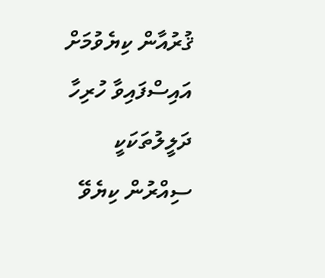ޤުރުއާން ކިޔެވުމަށް އައިސްފައިވާ ހުރިހާ ދަލީލުތަކަކީ ސިއްރުން ކިޔެވޭ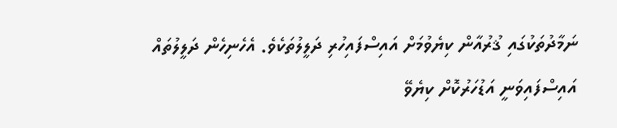ނަމާދުތަކުގައި ޤުރުއާން ކިޔެވުމަށް އައިސްފައިހުރި ދަލީލުތަކެވެ. އެހެނިހެން ދަލީލުތައް އައިސްފައިވަނީ އަޑުހަރުކޮށް ކިޔެވޭ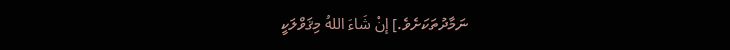ނަމާދުތަކަށެވެ.] إنْ شَاءَ اللهُ މިޤަވްލަކީ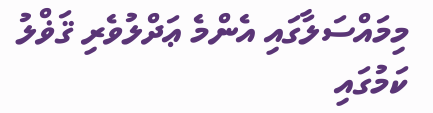މިމައްސަލާގައި އެންމެ ޢަދްލުވެރި ޤަޥްލު ކަމުގައި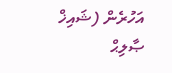އަހުރެން (ޝައިޚް ޞާލިޙް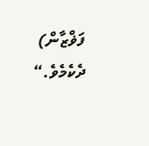ފަޥްޒާން) ދެކެމެވެ.“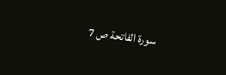سورة الفاتحة ص 7